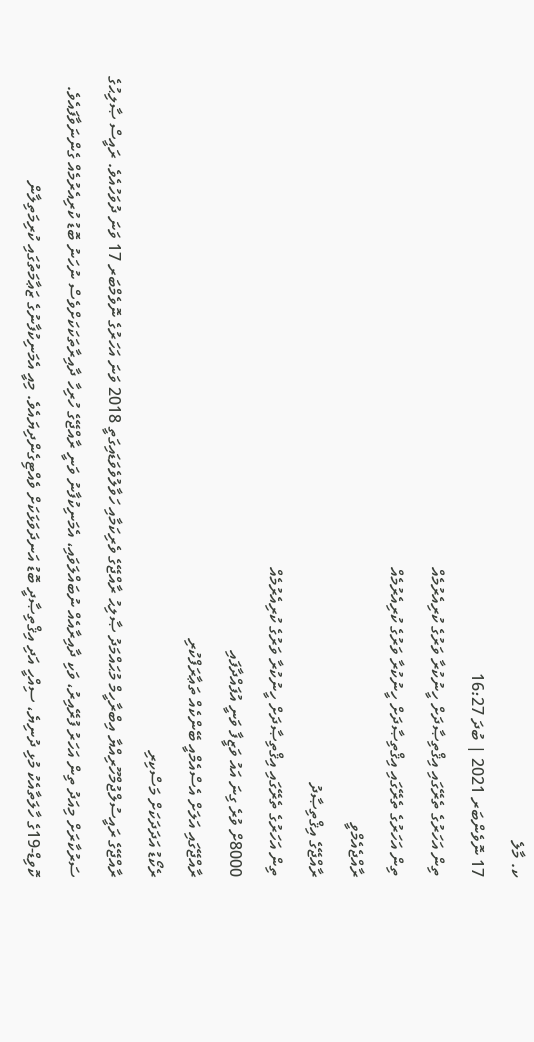ކ. މާލެ
17 ނޮވެންބަރ 2021 | ބުދަ 16:27
ތިން އަހަރުގެ ތެރޭގައި އިޤްތިޞާދަށް ހީނުކުރާ ވަރުގެ ކުރިއެރުމެއް
ތިން އަހަރުގެ ތެރޭގައި އިޤްތިޞާދަށް ހީނުކުރާ ވަރުގެ ކުރިއެރުމެއް
ރާއްޖެއެމްވީ
ރާއްޖޭގެ އިޤްތިޞާދު
ތިން އަހަރުގެ ތެރޭގައި އިޤްތިޞާދަށް ހީނުކުރާ ވަރުގެ ކުރިއެރުމެއް
8000ށް ވުރެ ގިނަ އައު ވަޒީފާ ވަނީ އުފައްދާފައި
ރާއްޖޭގައި އަލަށް އެސްއެމްއީ ބޭންކެއް ތަޢާރަފްކުރި
ރެކޯޑު އަދަދަކަށް މަސްކިރި
ރާއްޖޭގެ ރައީސުލްޖުމްހޫރިއްޔާ އިބްރާހީމް މުޙައްމަދު ޞާލިޙު ރާއްޖޭގެ ވެރިކަމާއި ހަވާލުވެވަޑައިގަތީ 2018 ވަނަ އަހަރުގެ ނޮވެމްބަރ 17 ވަނަ ދުވަހުއެވެ. ރައީސް ޞާލިޙުގެ ސަރުކާރަށް މިއަދު ތިން އަހަރު ފުރޭއިރު، ވަކި ދާއިރާއެއް ނުބައްލަވައި، އެމަނިކުފާނު ވަނީ ރާއްޖޭގެ ހުރިހާ ދާއިރާތަކަކަށްވެސް ނުހަނު ބޮޑު ކުރިއެރުމެއް ގެންނަވާފައެވެ.
ކޮވިޑް-19ގެ ހާލަތާއެކު މުޅި ދުނިޔެ، ސިއްހީ އަދި އިޤްތިޞާދީ ބޮޑު އަނދަވަޅަކަށް ވެއްޓިގެންދިޔައެވެ. މިއީ އެމަނިކުފާނުގެ ޒަޢާމަތުގައި ކުރިމަތިލާން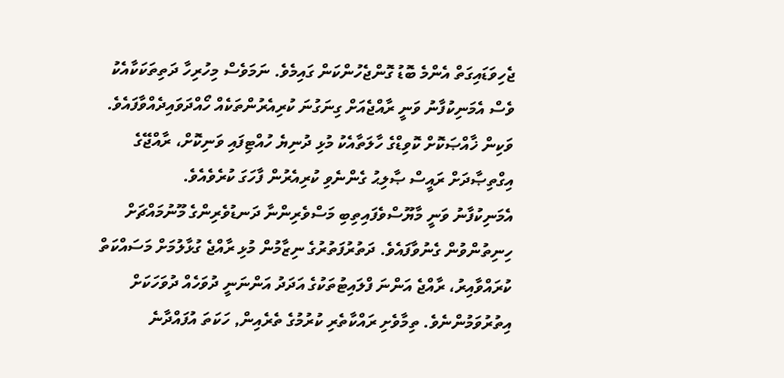ޖެހިވަޑައިގަތް އެންމެ ބޮޑު ގޮންޖެހުންކަން ގައިމެވެ. ނަމަވެސް މިހުރިހާ ދަތިތަކަކާއެކު ވެސް އެމަނިކުފާނު ވަނީ ރާއްޖެއަށް ގިނަގުނަ ކުރިއެރުންތަކެއް ހޯއްދަވައިދެއްވާފައެވެ. ވަކިން ޚާއްޞަކޮށް ކޮވިޑްގެ ހާލަތާއެކު މުޅި ދުނިޔެ ހުއްޓިފައި ވަނިކޮށް، ރާއްޖޭގެ އިގްތިޞާދަށް ރައީސް ޞާލިޙު ގެންނެވި ކުރިއެރުން ފާހަގަ ކުރެވެއެވެ.
އެމަނިކުފާނު ވަނީ މާޔޫސްވެފައިތިބި މަސްވެރިންނާ ދަނޑުވެރިންގެ މޫނުމައްޗަށް ހިނިތުންވުން ގެނުވާފައެވެ. ދަތުރުފަތުރުގެ ނިޒާމުން މުޅި ރާއްޖެ ގުޅާލުމަށް މަސައްކަތް ކުރައްވާއިރު، ރާއްޖެ އަންނަ ފްލައިޓުތަކުގެ އަދަދު އަންނަނީ ދުވަހެއް ދުވަހަކަށް އިތުރުވަމުންނެވެ. ތިމާވެށި ރައްކާތެރި ކުރުމުގެ ތެރެއިން, ހަކަތަ އުފައްދާނެ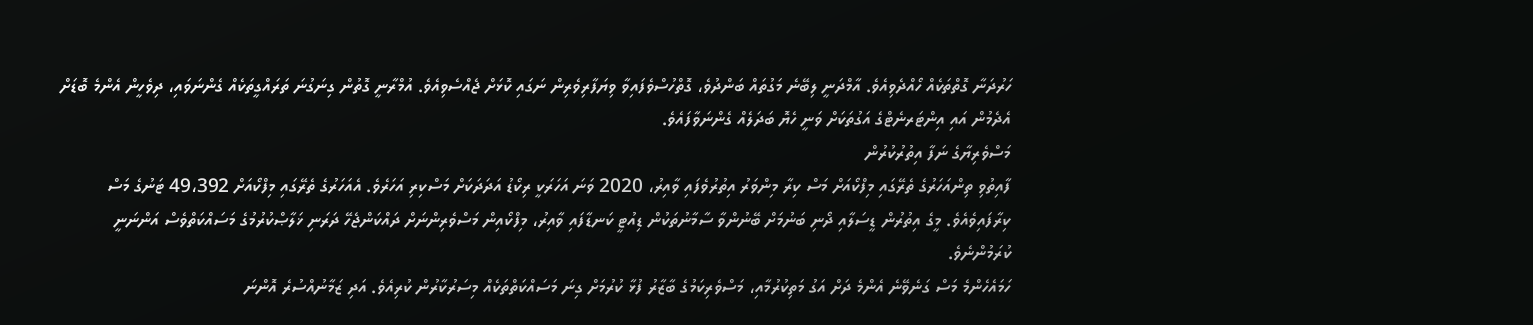ހަރުދަނާ ގޮތްތަކެއް ހޯއްދެވިއެވެ. އާމްދަނީ ލިބޭނެ މަގުތައް ބަންދުވެ، ގޮތްހުސްވެފައިވާ ވިޔަފާރިވެރިން ނަގައި ކޮޅަށް ޖެއްސެވިއެވެ. އުމްރާނީ ގޮތުން ގިނަގުނަ ތަރައްގީތަކެއް ގެންނަވައި، ދިވެހީން އެންމެ ބޮޑަށް އެދެމުން އައި އިންޓަރނެޓްގެ އަގުތަކަށް ވަނީ ހެޔޮ ބަދަލެއް ގެންނަވާފައެވެ.
މަސްވެރިޔާގެ ނަފާ އިތުރުކުރުން
ފާއިތުވި ތިންއަހަރުގެ ތެރޭގައި މިފްކޯއަށް މަސް ކިރާ މިންވަރު އިތުރުވެފައި ވާއިރު، 2020 ވަނަ އަހަރަކީ ރިކޯޑު އަދަދަކަށް މަސްކިރި އަހަރެވެ. އެއަހަރުގެ ތެރޭގައި މިފްކޯއަށް 49،392 ޓަނުގެ މަސް ކިރާފައިވެއެވެ. މީގެ އިތުރުން ޑީސަލާއި ދޯނި ބަނުމަށް ބޭނުންވާ ސާމާނުތަކުން ޑިއުޓީ ކަނޑާފައި ވާއިރު، މިފްކޯއިން މަސްވެރިންނަށް ދައްކަންޖެހޭ ދަރަނި ޚަލާޞްކުރުމުގެ މަސައްކަތްވެސް އަންނަނީ ކުރަމުންނެވެ.
ހަމައެހެންމެ މަސް ގަނެވޭނެ އެންމެ ދަށް އަގު މަތިކުރުމާއި، މަސްވެރިކަމުގެ ބާޒާރު ފުޅާ ކުރުމަށް ގިނަ މަސައްކަތްތަކެއް މިސަރުކާރުން ކުރިއެވެ. އަދި ޒަމާނުއްސުރެ އޮންނަ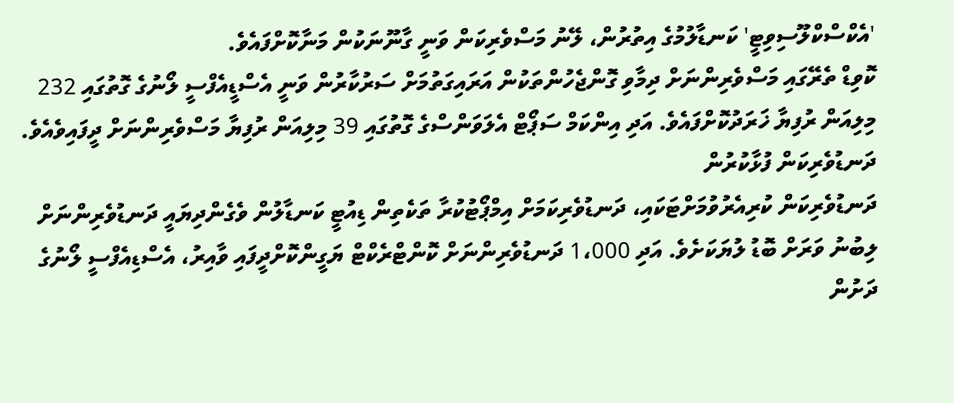'އެކްސްކްލޫސިވިޓީ' ކަނޑާލުމުގެ އިތުރުން، ލޭނު މަސްވެރިކަން ވަނީ ގާނޫނަކުން މަނާކޮށްފައެވެ.
ކޮވިޑް ތެރޭގައި މަސްވެރިންނަށް ދިމާވި ގޮންޖެހުންތަކުން އަރައިގަތުމަށް ސަރުކާރުން ވަނީ އެސްޑީއެފްސީ ލޯނުގެ ގޮތުގައި 232 މިލިއަން ރުފިޔާ ޚަރަދުކޮށްފައެވެ. އަދި އިންކަމް ސަޕޯޓް އެލަވަންސްގެ ގޮތުގައި 39 މިލިއަން ރުފިޔާ މަސްވެރިންނަށް ދީފައިވެއެވެ.
ދަނޑުވެރިކަން ފުޅާކުރުން
ދަނޑުވެރިކަން ކުރިއެރުވުމަށްޓަކައި، ދަނޑުވެރިކަމަށް އިމްޕޯޓުކުރާ ތަކެތިން ޑިއުޓީ ކަނޑާލުން ވެގެންދިޔައީ ދަނޑުވެރިންނަށް ލިބުނު ވަރަށް ބޮޑު ލުޔަކަށެވެ. އަދި 1،000 ދަނޑުވެރިންނަށް ކޮންޓްރެކްޓް ޔަގީންކޮށްދީފައި ވާއިރު، އެސްޑިއެފްސީ ލޯނުގެ ދަށުން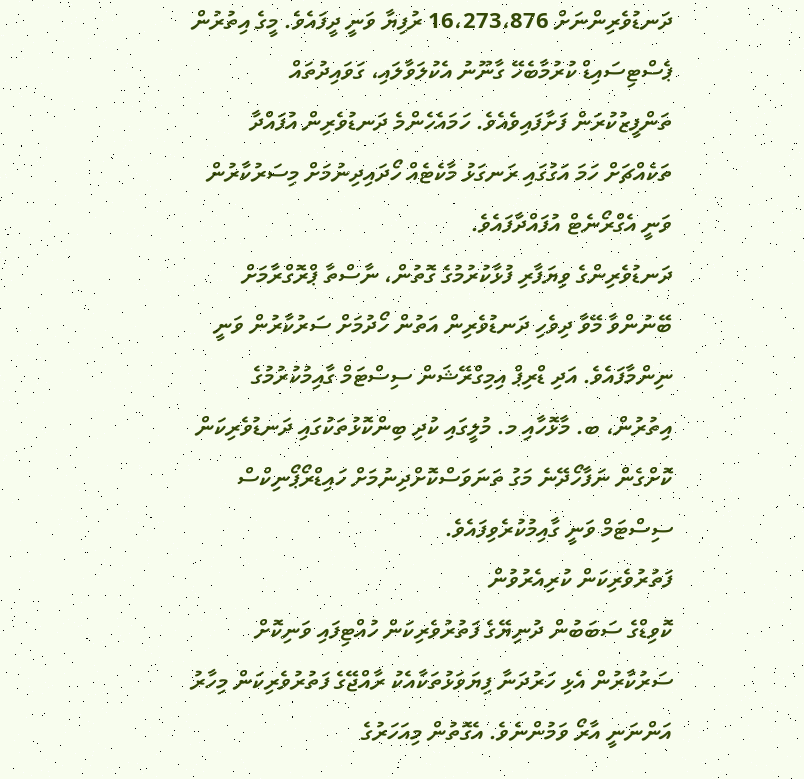ދަނޑުވެރިންނަށް 16،273،876 ރުފިޔާ ވަނީ ދީފައެވެ. މީގެ އިތުރުން ޕެސްޓިސައިޑް ކުރުމާބެހޭ ގާނޫނު އެކުލަވާލައި، ގަވައިދުތައް ތަންފީޒުކުރަން ފަށާފައިވެއެވެ. ހަމައެހެންމެ ދަނޑުވެރިން އުފައްދާ ތަކެއްޗަށް ހަމަ އަގުގައި ރަނގަޅު މާކެޓެއް ހޯދައިދިނުމަށް މިސަރުކާރުން ވަނީ އެގްރޯނެޓް އުފައްދާފައެވެ.
ދަނޑުވެރިންގެ ވިޔަފާރި ފުޅާކުރުމުގެ ގޮތުން، ނާސްތާ ޕްރޮގްރާމަށް ބޭނުންވާ މޭވާ ދިވެހި ދަނޑުވެރިން އަތުން ހޯދުމަށް ސަރުކާރުން ވަނީ ނިންމާފައެވެ. އަދި ޑްރިޕް އިމިގްރޭޝަން ސިސްޓަމް ގާއިމުކުރުމުގެ އިތުރުން، ބ. މާޅޮހާއި މ. މުލީގައި ކުދި ބިންކޮޅުތަކުގައި ދަނޑުވެރިކަން ކޮށްގެން ނަފާހޯދޭނެ މަގު ތަނަވަސްކޮށްދިނުމަށް ހައިޑްރޯޕޯނިކްސް ސިސްޓަމް ވަނީ ގާއިމުކުރެވިފައެވެ.
ފަތުރުވެރިކަން ކުރިއެރުވުން
ކޮވިޑްގެ ސަބަބުން ދުނިޔޭގެ ފަތުރުވެރިކަން ހުއްޓިފައި ވަނިކޮށް ސަރުކާރުން އެޅި ހަރުދަނާ ފިޔަވަޅުތަކާއެކު ރާއްޖޭގެ ފަތުރުވެރިކަން މިހާރު އަންނަނީ އާރޯ ވަމުންނެވެ. އެގޮތުން މިއަހަރުގެ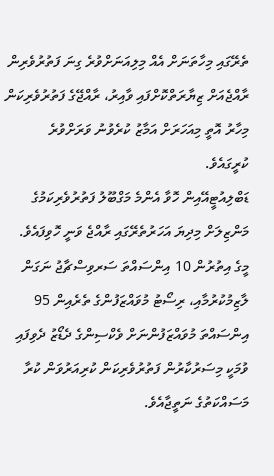ތެރޭގައި މިހާތަނަށް އެއް މިލިއަނަށްވުރެ ގިނަ ފަތުރުވެރިން ރާއްޖެއަށް ޒިޔާރަތްކޮށްފައި ވާއިރު، ރާއްޖޭގެ ފަތުރުވެރިކަން މިހާރު އޮތީ މިއަހަރަށް އަމާޒު ކުރެވުނު ވަރަށްވުރެ ކުރީގައެވެ.
ޑަބްލިއުޓީއޭއިން ހޮވާ އެންމެ މަގްބޫލު ފަތުރުވެރިކަމުގެ މަންޒިލަށް މިދިޔަ އަހަރުތެރޭގައި ރާއްޖެ ވަނީ ހޮވިފައެވެ. މީގެ އިތުރުން 10 އިންސައްތަ ސަރވިސްޗާޖު ނަގަން ލާޒިމުކުރުމާއި، ރިސޯޓު މުވައްޒަފުންގެ ތެރެއިން 95 އިންސައްތަ މުވައްޒަފުންނަށް ވެކްސިންގެ ދެޑޯޒު ދެވިފައި ވުމަކީ މިސަރުކާރުން ފަތުރުވެރިކަން ކުރިއަރުވަން ކުރާ މަސައްކަތުގެ ނަތީޖާއެވެ.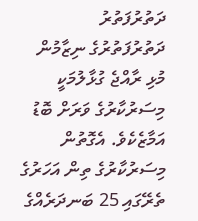ދަތުރުފަތުރު
ދަތުރުފަތުރުގެ ނިޒާމުން މުޅި ރާއްޖެ ގުޅާލުމަކީ މިސަރުކާރުގެ ވަރަށް ބޮޑު އަމާޒެކެވެ. އެގޮތުން މިސަރުކާރުގެ ތިން އަހަރުގެ ތެރޭގައި 25 ބަނދަރެއްގެ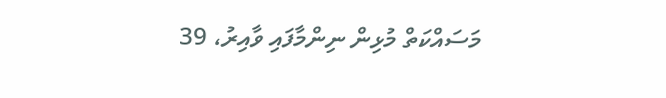މަސައްކަތް މުޅިން ނިންމާފައި ވާއިރު، 39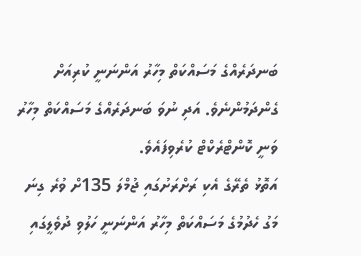ބަނދަރެއްގެ މަސައްކަތް މިހާރު އަންނަނީ ކުރިއަށް ގެންދަމުންނެވެ. އަދި ނުވަ ބަނދަރެއްގެ މަސައްކަތް މިހާރު ވަނީ ކޮންޓްރެކްޓް ކުރެވިފައެވެ.
އަތޮޅު ތެރޭގެ އެކި ރަށްރަށުގައި ޖުމްލަ 135ށް ވުރެ ގިނަ މަގު ހެދުމުގެ މަސައްކަތް މިހާރު އަންނަނީ ހަލުވި ދުވެލީގައި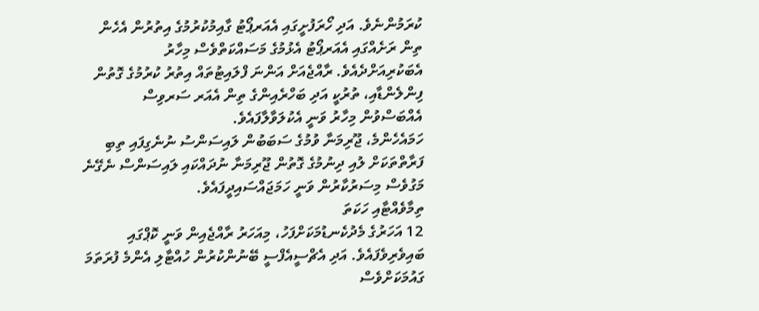ކުރަމުންނެވެ. އަދި ހޯރަފުށީގައި އެއަރޕޯޓު ގާއިމުކުރުމުގެ އިތުރުން އެހެން ތިން ރަށެއްގައި އެއަރޕޯޓު އެޅުމުގެ މަސައްކަތްވެސް މިހާރު އެބަކުރިއަށްދެއެވެ. ރާއްޖެއަށް އަންނަ ފްލައިޓުތައް އިތުރު ކުރުމުގެ ގޮތުން ފިންލެންޑާއި، ތުރުކީ އަދި ބަހްރެއިންގެ ތިން އެއަރ ސަރވިސް އެއްބަސްވުން މިހާރު ވަނީ އެކުލަވާލާފައެވެ.
ހަމައެހެންމެ، ޖޫރިމަނާ ވުމުގެ ސަބަބުން ލައިސަންސު ނުނެގިފައި ތިބި ފަރާތްތަކަށް ލުއި ދިނުމުގެ ގޮތުން ޖޫރިމަނާ ނުދައްކައި ލައިސަންސް ނެގޭނެ މަގުވެސް މިސަރުކާރުން ވަނީ ހަމަޖައްސައިދީފައެވެ.
ތިމާވެއްޓާއި ހަކަތަ
12 އަހަރުގެ މެދުކެނޑުމަކަށްފަހު، މިއަހަރު ރާއްޖެއިން ވަނީ ކޮޕްގައި ބައިވެރިވެފައެވެ. އަދި އެޗްސީއެފްސީ ބޭނުންކުރުން ހުއްޓާލި އެންމެ ފުރަތަމަ ގައުމަކަށްވެސް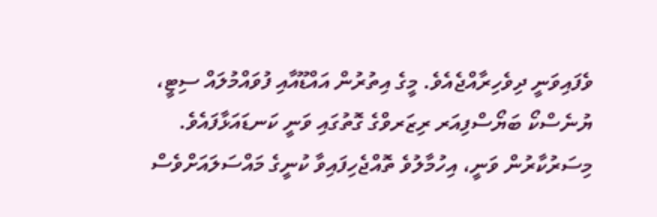ވެފައިވަނީ ދިވެހިރާއްޖެއެވެ. މީގެ އިތުރުން އައްޑޫއާއި ފުވައްމުލައް ސިޓީ، ޔުނެސްކޯ ބަޔޯސްފިއަރ ރިޒަރވްގެ ގޮތުގައި ވަނީ ކަނޑައަޅާފައެވެ.
މިސަރުކާރުން ވަނީ، އިހުމާލުވެ ތޮއްޖެހިފައިވާ ކުނީގެ މައްސަލައަށްވެސް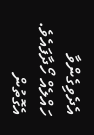އެދެވިގެންވާ ހައްލެއް ހޯދާފައެވެ. އެގޮތުން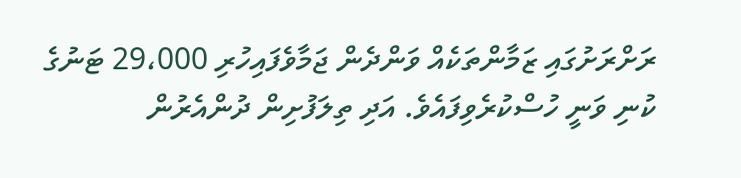ރަށްރަށުގައި ޒަމާންތަކެއް ވަންދެން ޖަމާވެފައިހުރި 29،000 ޓަނުގެ ކުނި ވަނީ ހުސްކުރެވިފައެވެ. އަދި ތިލަފުށިން ދުންއެރުން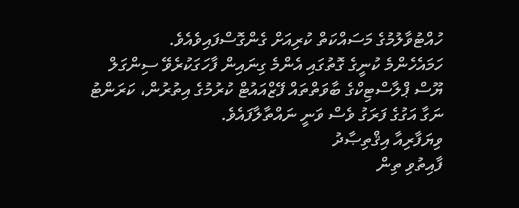ހުއްޓުވާލުމުގެ މަސައްކަތް ކުރިއަށް ގެންގޮސްފައިވެއެވެ.
ހަމައެހެންމެ ކުނީގެ ގޮތުގައި އެންމެ ގިނައިން ފާހަގަކުރެވޭ ސިންގަލް ޔޫސް ޕްލާސްޓިކްގެ ބާވަތްތައް ފޭޒްއައުޓް ކުރުމުގެ އިތުރުން، ކަރަންޓު ނަގާ އަގުގެ ފަރަގު ވެސް ވަނީ ނައްތާލާފައެވެ.
ވިޔަފާރިއާ އިޤްތިޞާދު
ފާއިތުވި ތިން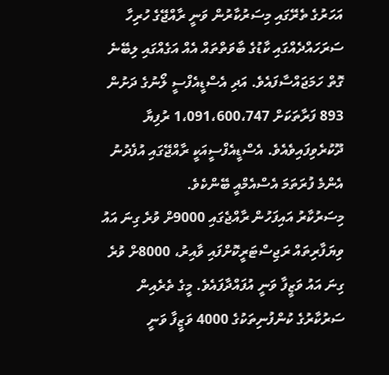އަހަރުގެ ތެރޭގައި މިސަރުކާރުން ވަނީ ރާއްޖޭގެ ހުރިހާ ސަރަހައްދެއްގައި ކާޑުގެ ބާވަތްތައް އެއް އަގެއްގައި ލިބޭނެ ގޮތް ހަމަޖައްސާފައެވެ. އަދި އެސްޑީއެފްސީ ލޯނުގެ ދަށުން 893 ފަރާތަކަށް 1،091،600،747 ރުފިޔާ ދޫކުރެވިފައިވެއެވެ. އެސްޑީއެފްސީއަކީ ރާއްޖޭގައި އުފެދުނު އެންމެ ފުރަތަމަ އެސްއެމްއީ ބޭންކެވެ.
މިސަރުކާރު އައިފަހުން ރާއްޖެގައި 9000ށް ވުރެ ގިނަ އައު ވިޔަފާރިތައް ރަޖިސްޓަރީކޮށްފައި ވާއިރު، 8000ށް ވުރެ ގިނަ އައު ވަޒީފާ ވަނީ އުފައްދާފައެވެ. މީގެ ތެރެއިން ސަރުކާރުގެ ކުންފުނިތަކުގެ 4000 ވަޒީފާ ވަނީ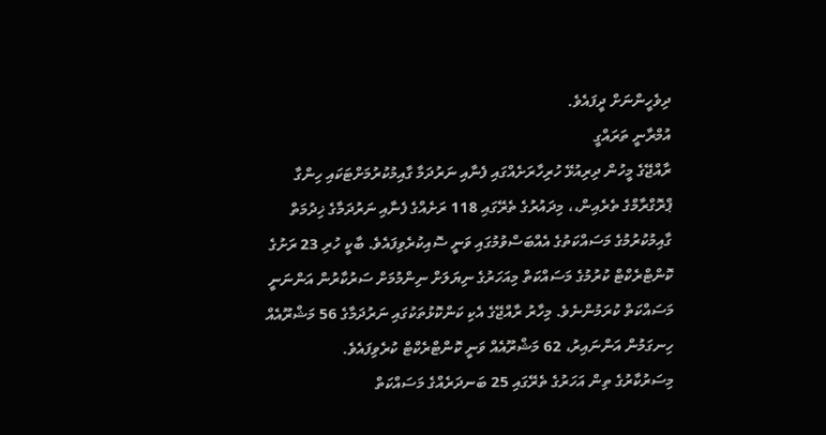ދިވެހީންނަށް ދީފައެވެ.
އުމްރާނީ ތަރައްގީ
ރާއްޖޭގެ މީހުން ދިރިއުޅޭ ހުރިހާރަށެއްގައި ފެނާއި ނަރުދަމާ ގާއިމުކުރުމަށްޓަކައި ހިންގާ ޕްރޮގްރާމްގެ ތެރެއިން،، މިދައުރުގެ ތެރޭގައި 118 ރަށެއްގެ ފެނާއި ނަރުދަމާގެ ޚިދުމަތް ގާއިމުކުރުމުގެ މަސައްކަތުގެ އެއްބަސްވުމުގައި ވަނީ ސޮއިކުރެވިފައެވެ. ބާކީ ހުރި 23 ރަށުގެ ކޮންޓްރެކްޓް ކުރުމުގެ މަސައްކަތް މިއަހަރުގެ ނިޔަލަށް ނިންމުމަށް ސަރުކާރުން އަންނަނީ މަސައްކަތް ކުރަމުންނެވެ. މިހާރު ރާއްޖޭގެ އެކި ކަންކޮޅުތަކުގައި ނަރުދަމާގެ 56 މަޝްރޫއެއް ހިނގަމުން އަންނައިރު، 62 މަޝްރޫއެއް ވަނީ ކޮންޓްރެކްޓް ކުރެވިފައެވެ.
މިސަރުކާރުގެ ތިން އަހަރުގެ ތެރޭގައި 25 ބަނދަރެއްގެ މަސައްކަތް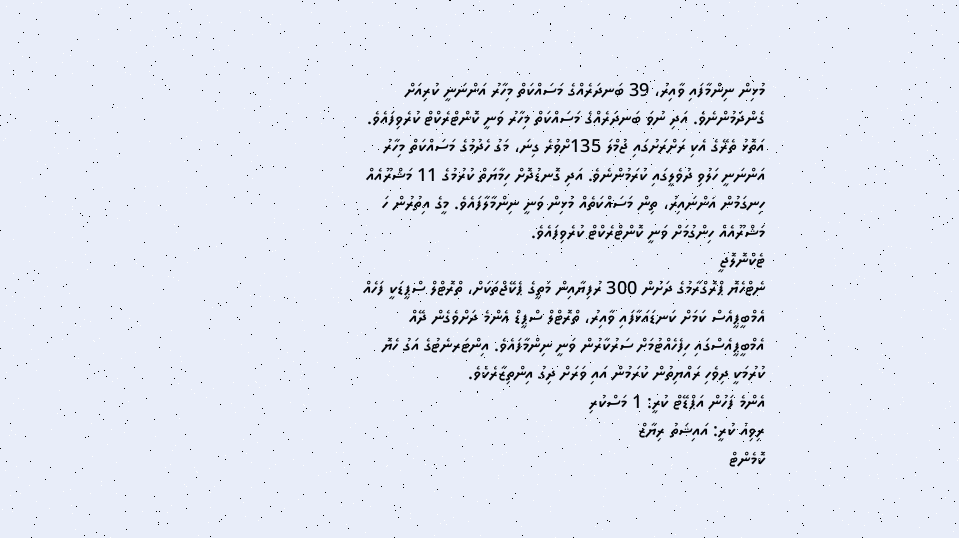މުޅިން ނިންމާފައި ވާއިރު، 39 ބަނދަރެއްގެ މަސައްކަތް މިހާރު އަންނަނީ ކުރިއަށް ގެންދަމުންނެވެ. އަދި ނުވަ ބަނދަރެއްގެ މަސައްކަތް މިހާރު ވަނީ ކޮންޓްރެކްޓް ކުރެވިފައެވެ. އަތޮޅު ތެރޭގެ އެކި ރަށްރަށުގައި ޖުމްލަ 135ށްވުރެ ގިނަ، މަގު ހެދުމުގެ މަސައްކަތް މިހާރު އަންނަނީ ހަލުވި ދުވެލީގައި ކުރަމުންނެވެ. އަދި ގޮނޑުދޮށް ހިމާޔަތް ކުރުމުގެ 11 މަޝްރޫއެއް ހިނގަމުން އަންނައިރު، ތިން މަސައްކަތެއް މުޅިން ވަނީ ނިންމާލާފައެވެ. މީގެ އިތުރުން ހަ މަޝްރޫއެއް ހިންގުމަށް ވަނީ ކޮންޓްރެކްޓް ކުރެވިފައެވެ.
ޓެކްނޮލޮޖީ
ނެޓްހެޔޮ ޕްރޮގްރާމުގެ ދަށުން 300 ރުފިޔާއިން މަތީގެ ޕެކޭޖްތަކަށް، ތްރޮޓްލް ސްޕީޑަކީ ފަހެއް އެމްބީޕީއެސް ކަމަށް ކަނޑައަޅާފައި ވާއިރު، ތްރޮޓްލް ސްޕީޑް އެންމެ ދަށްވެގެން ދޭއް އެމްބީޕީއެސްގައި ހިފެހެއްޓުމަށް ސަރުކާރުން ވަނީ ނިންމާފައެވެ. އިންޓަރނެޓުގެ އަގު ހެޔޮ ކުރުމަކީ ދިވެހި ރައްޔިތުން ކުރަމުން އައި ވަރަށް ދިގު އިންތިޒާރެކެވެ.
އެންމެ ފަހުން އަޕްޑޭޓް ކުރީ: 1 މަސްކުރި
ރިވިއު ކުރީ: އައިޝަތު ރިޔާޒް
ކޮމެންޓް